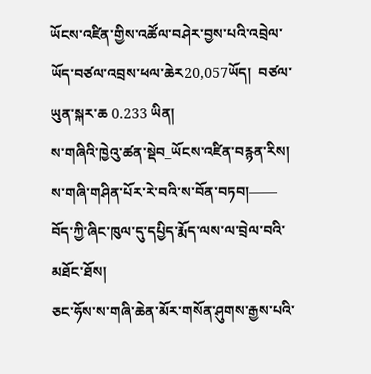ཡོངས་འཛིན་གྱིས་འཚོལ་བཤེར་བྱས་པའི་འབྲེལ་ཡོད་བཙལ་འབྲས་ཕལ་ཆེར20,057ཡོད།  བཙལ་ཡུན་སྐར་ཆ 0.233 ཡིན།
ས་གཞིའི་ཁྱེའུ་ཚན་སྡེབ_ཡོངས་འཛིན་བརྙན་རིས།
ས་གཞི་གཤིན་པོར་རེ་བའི་ས་བོན་བཏབ།—— བོད་ཀྱི་ཞིང་ཁུལ་དུ་དཔྱིད་རྨོད་ལས་ལ་བྲེལ་བའི་མཐོང་ཐོས།
ཅང་ཧོས་ས་གཞི་ཆེན་མོར་གསོན་ཤུགས་རྒྱས་པའི་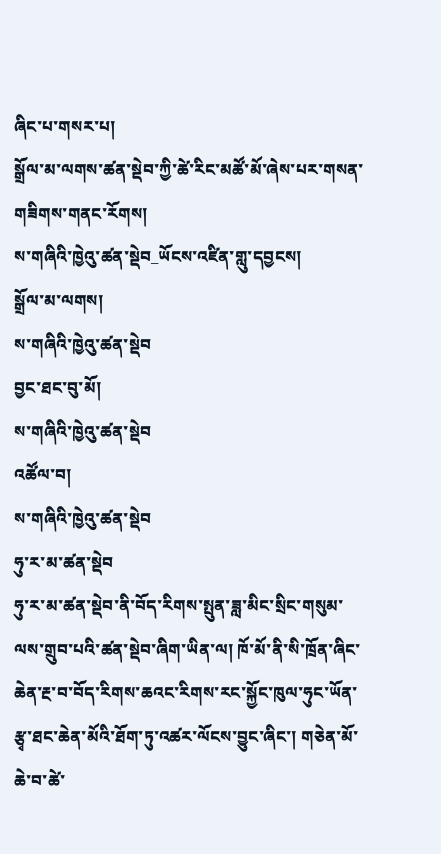ཞིང་པ་གསར་པ།
སྒྲོལ་མ་ལགས་ཚན་སྡེབ་ཀྱི་ཚེ་རིང་མཚོ་མོ་ཞེས་པར་གསན་གཟིགས་གནང་རོགས།
ས་གཞིའི་ཁྱེའུ་ཚན་སྡེབ_ཡོངས་འཛིན་གླུ་དབྱངས།
སྒྲོལ་མ་ལགས།
ས་གཞིའི་ཁྱེའུ་ཚན་སྡེབ
བྱང་ཐང་བུ་མོ།
ས་གཞིའི་ཁྱེའུ་ཚན་སྡེབ
འཚོལ་བ།
ས་གཞིའི་ཁྱེའུ་ཚན་སྡེབ
ཧུ་ར་མ་ཚན་སྡེབ
ཧུ་ར་མ་ཚན་སྡེབ་ནི་བོད་རིགས་སྤུན་ཟླ་མིང་སྲིང་གསུམ་ལས་གྲུབ་པའི་ཚན་སྡེབ་ཞིག་ཡིན་ལ། ཁོ་མོ་ནི་སི་ཁྲོན་ཞིང་ཆེན་རྔ་བ་བོད་རིགས་ཆའང་རིགས་རང་སྐྱོང་ཁུལ་ཧུང་ཡོན་རྩྭ་ཐང་ཆེན་མོའི་ཐོག་ཏུ་འཚར་ལོངས་བྱུང་ཞིང་། གཅེན་མོ་ཆེ་བ་ཚེ་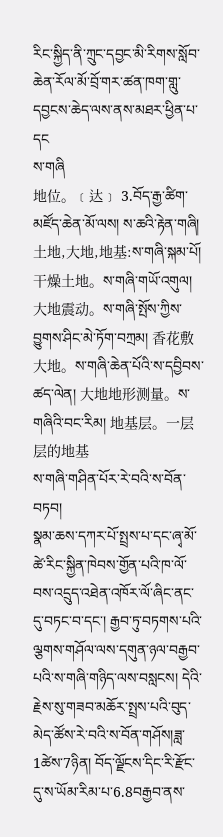རིང་སྐྱིད་ནི་ཀྲུང་དབྱང་མི་རིགས་སློབ་ཆེན་རོལ་མོ་བྲོ་གར་ཚན་ཁག་གླུ་དབྱངས་ཆེད་ལས་ནས་མཐར་ཕྱིན་པ་དང
ས་གཞི
地位。﹝达﹞ 3.བོད་རྒྱ་ཚིག་མཛོད་ཆེན་མོ་ལས། ས་ཆའི་རྟེན་གཞི། 土地,大地,地基:ས་གཞི་སྐམ་པོ། 干燥土地。ས་གཞི་གཡོ་འགུལ། 大地震动。ས་གཞི་སྤོས་ཀྱིས་བྱུགས་ཤིང་མེ་ཏོག་བཀྲམ། 香花敷大地。ས་གཞི་ཆེན་པོའི་ས་དབྱིབས་ཚད་ལེན། 大地地形测量。ས་གཞིའི་བང་རིམ། 地基层。一层层的地基
ས་གཞི་གཤིན་པོར་རེ་བའི་ས་བོན་བཏབ།
སྣམ་ཆས་དཀར་པོ་སྤྲས་པ་དང་ཞྭ་མོ་ཚེ་རིང་སྐྱིན་ཁེབས་གྱོན་པའི་ཁ་ལོ་བས་འདྲུད་འཐེན་འཁོར་ལོ་ཞིང་ནང་དུ་བཏང་བ་དང་། རྒྱབ་ཏུ་བཏགས་པའི་ལྕགས་གཤོལ་ལས་དགུན་ཉལ་བརྒྱབ་པའི་ས་གཞི་གཉིད་ལས་བསླངས། དེའི་རྗེས་སུ་གཟབ་མཆོར་སྤྲས་པའི་བུད་མེད་ཚོས་རེ་བའི་ས་བོན་གཤོས།ཟླ་1ཚེས་7ཉིན། བོད་ལྗོངས་དིང་རི་རྫོང་དུ་ས་ཡོམ་རིམ་པ་6.8བརྒྱབ་ནས་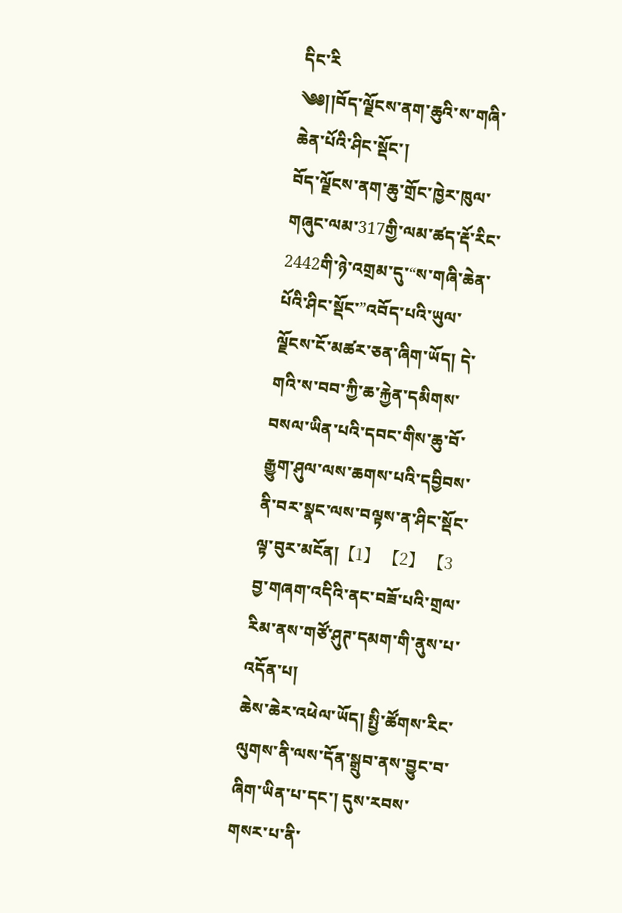དིང་རི
༄༅།།བོད་ལྗོངས་ནག་ཆུའི་ས་གཞི་ཆེན་པོའི་ཤིང་སྡོང་།
བོད་ལྗོངས་ནག་ཆུ་གྲོང་ཁྱེར་ཁུལ་གཞུང་ལམ་317གྱི་ལམ་ཚད་རྡོ་རིང་2442གི་ཉེ་འགྲམ་དུ་“ས་གཞི་ཆེན་པོའི་ཤིང་སྡོང་”འབོད་པའི་ཡུལ་ལྗོངས་ངོ་མཚར་ཅན་ཞིག་ཡོད། དེ་གའི་ས་བབ་ཀྱི་ཆ་རྐྱེན་དམིགས་བསལ་ཡིན་པའི་དབང་གིས་ཆུ་བོ་རྒྱུག་ཤུལ་ལས་ཆགས་པའི་དབྱིབས་ནི་བར་སྣང་ལས་བལྟས་ན་ཤིང་སྡོང་ལྟ་བུར་མངོན།【1】 【2】 【3
བྱ་གཞག་འདིའི་ནང་བཟོ་པའི་གྲལ་རིམ་ནས་གཙོ་ཤུཊ་དམག་གི་ནུས་པ་འདོན་པ།
ཆེས་ཆེར་འཕེལ་ཡོད། སྤྱི་ཚོགས་རིང་ལུགས་ནི་ལས་དོན་སྒྲུབ་ནས་བྱུང་བ་ཞིག་ཡིན་པ་དང་། དུས་རབས་གསར་པ་ནི་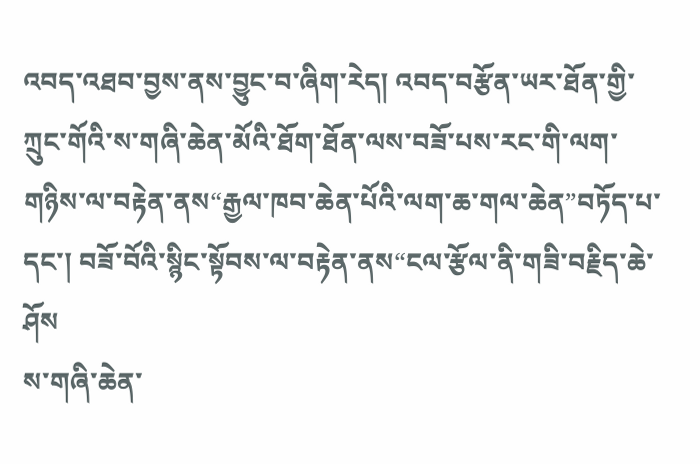འབད་འཐབ་བྱས་ནས་བྱུང་བ་ཞིག་རེད། འབད་བརྩོན་ཡར་ཐོན་གྱི་ཀྲུང་གོའི་ས་གཞི་ཆེན་མོའི་ཐོག་ཐོན་ལས་བཟོ་པས་རང་གི་ལག་གཉིས་ལ་བརྟེན་ནས“རྒྱལ་ཁབ་ཆེན་པོའི་ལག་ཆ་གལ་ཆེན”བཏོད་པ་དང་། བཟོ་བོའི་སྙིང་སྟོབས་ལ་བརྟེན་ནས“ངལ་རྩོལ་ནི་གཟི་བརྗིད་ཆེ་ཤོས
ས་གཞི་ཆེན་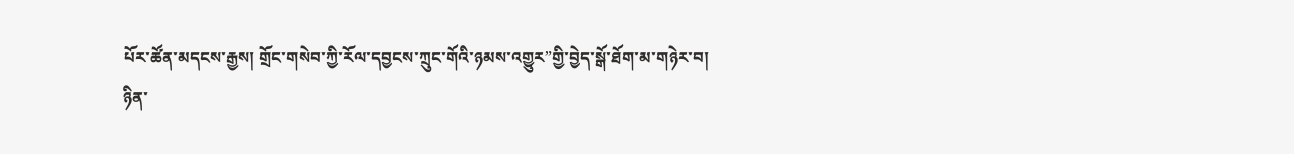པོར་ཚོན་མདངས་རྒྱས། གྲོང་གསེབ་ཀྱི་རོལ་དབྱངས་ཀྲུང་གོའི་ཉམས་འགྱུར”གྱི་བྱེད་སྒོ་ཐོག་མ་གཉེར་བ།
ཉིན་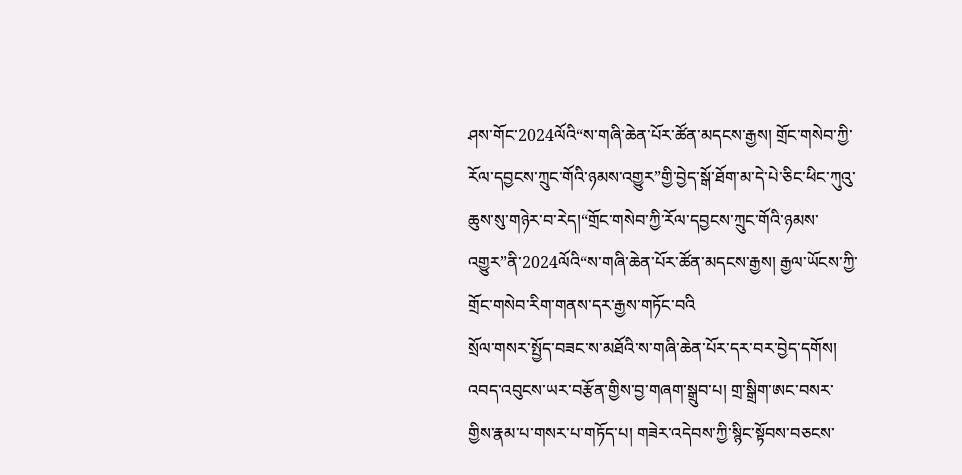ཤས་གོང་2024ལོའི“ས་གཞི་ཆེན་པོར་ཚོན་མདངས་རྒྱས། གྲོང་གསེབ་ཀྱི་རོལ་དབྱངས་ཀྲུང་གོའི་ཉམས་འགྱུར”གྱི་བྱེད་སྒོ་ཐོག་མ་དེ་པེ་ཅིང་ཕིང་ཀུའུ་ཆུས་སུ་གཉེར་བ་རེད།“གྲོང་གསེབ་ཀྱི་རོལ་དབྱངས་ཀྲུང་གོའི་ཉམས་འགྱུར”ནི་2024ལོའི“ས་གཞི་ཆེན་པོར་ཚོན་མདངས་རྒྱས། རྒྱལ་ཡོངས་ཀྱི་གྲོང་གསེབ་རིག་གནས་དར་རྒྱས་གཏོང་བའི
སྲོལ་གསར་སྤྱོད་བཟང་ས་མཐོའི་ས་གཞི་ཆེན་པོར་དར་བར་བྱེད་དགོས།
འབད་འབུངས་ཡར་བརྩོན་གྱིས་བྱ་གཞག་སྒྲུབ་པ། གྲ་སྒྲིག་ཨང་བསར་གྱིས་རྣམ་པ་གསར་པ་གཏོད་པ། གཟེར་འདེབས་ཀྱི་སྙིང་སྟོབས་བཅངས་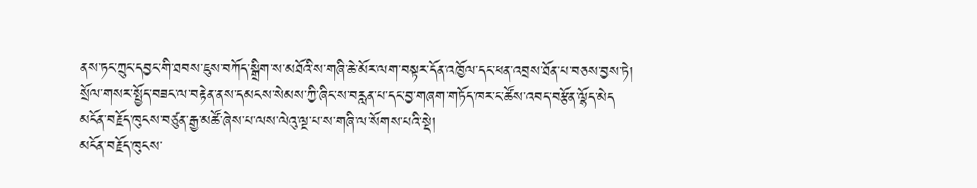ནས་ཏང་ཀྲུང་དབྱང་གི་ཐབས་ཇུས་བཀོད་སྒྲིག་ས་མཐོའི་ས་གཞི་ཆེ་མོར་ལག་བསྟར་དོན་འཁྱོལ་དང་ཕན་འབྲས་ཐོན་པ་བཅས་བྱས་ཏེ། སྲོལ་གསར་སྤྱོད་བཟང་ལ་བརྟེན་ནས་དམངས་སེམས་ཀྱི་ཞིང་ས་བརླན་པ་དང་བྱ་གཞག་གཏོད་ཁར་ང་ཚོས་འབད་བརྩོན་ལྷོད་མེད
མངོན་བརྗོད་ཁུངས་བཙུན་རྒྱ་མཚོ་ཞེས་པ་ལས་ལེའུ་ལྔ་པ་ས་གཞི་ལ་སོགས་པའི་སྡེ།
མངོན་བརྗོད་ཁུངས་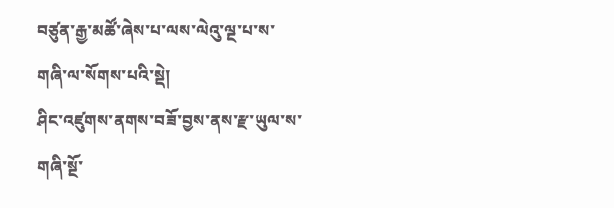བཙུན་རྒྱ་མཚོ་ཞེས་པ་ལས་ལེའུ་ལྔ་པ་ས་གཞི་ལ་སོགས་པའི་སྡེ།
ཤིང་འཛུགས་ནགས་བཟོ་བྱས་ནས་རྫ་ཡུལ་ས་གཞི་སྔོ་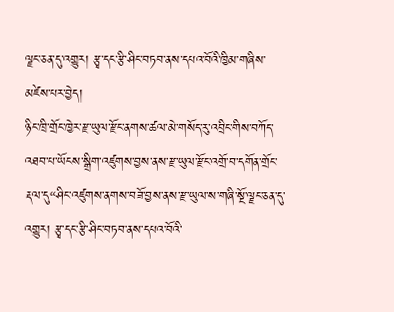ལྗང་ཅན་དུ་འགྱུར། རྩྭ་དང་རྩི་ཤིང་བཏབ་ནས་དཔའ་བོའི་ཁྱིམ་གཞིས་མཛེས་པར་བྱེད།
ཉིང་ཁྲི་གྲོང་ཁྱེར་རྫ་ཡུལ་རྫོང་ནགས་ཚལ་མེ་གསོད་རུ་འབྲིང་གིས་བཀོད་འཐབ་པ་ཡོངས་སྒྲིག་འཛུགས་བྱས་ནས་རྫ་ཡུལ་རྫོང་འགྲོ་བ་དགོན་གྲོང་རྡལ་དུ“ཤིང་འཛུགས་ནགས་བཟོ་བྱས་ནས་རྫ་ཡུལ་ས་གཞི་སྔོ་ལྗང་ཅན་དུ་འགྱུར། རྩྭ་དང་རྩི་ཤིང་བཏབ་ནས་དཔའ་བོའི་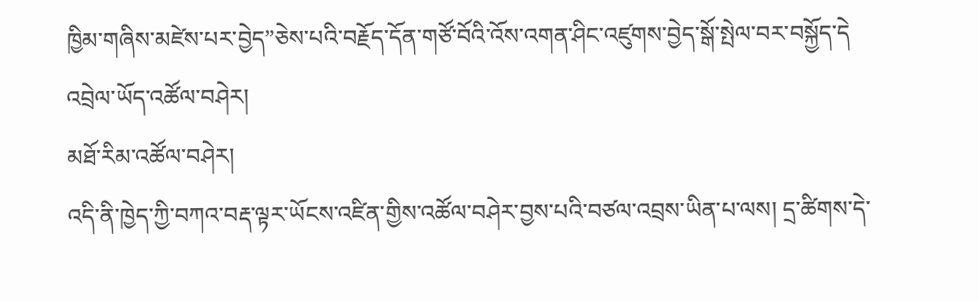ཁྱིམ་གཞིས་མཛེས་པར་བྱེད”ཅེས་པའི་བརྗོད་དོན་གཙོ་བོའི་འོས་འགན་ཤིང་འཛུགས་བྱེད་སྒོ་སྤེལ་བར་བསྐྱོད་དེ
འབྲེལ་ཡོད་འཚོལ་བཤེར།
མཐོ་རིམ་འཚོལ་བཤེར།
འདི་ནི་ཁྱེད་ཀྱི་བཀའ་བརྡ་ལྟར་ཡོངས་འཛིན་གྱིས་འཚོལ་བཤེར་བྱས་པའི་བཙལ་འབྲས་ཡིན་པ་ལས། དྲ་ཚིགས་དེ་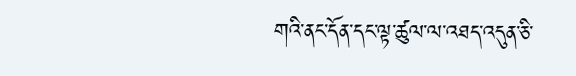གའི་ནང་དོན་དང་ལྟ་ཚུལ་ལ་འཐད་འདུན་ཅི་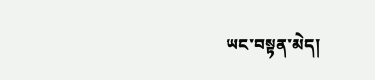ཡང་བསྟན་མེད།